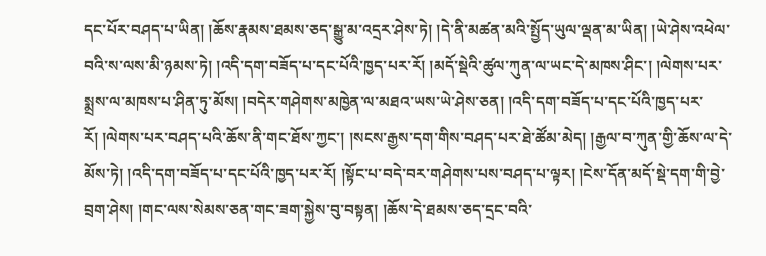དང་པོར་བཤད་པ་ཡིན། །ཆོས་རྣམས་ཐམས་ཅད་སྒྱུ་མ་འདྲར་ཤེས་ཏེ། །དེ་ནི་མཚན་མའི་སྤྱོད་ཡུལ་ལྡན་མ་ཡིན། །ཡེ་ཤེས་འཕེལ་བའི་ས་ལས་མི་ཉམས་ཏེ། །འདི་དག་བཟོད་པ་དང་པོའི་ཁྱད་པར་རོ། །མདོ་སྡེའི་ཚུལ་ཀུན་ལ་ཡང་དེ་མཁས་ཤིང་། །ལེགས་པར་སྨྲས་ལ་མཁས་པ་ཤིན་ཏུ་མོས། །བདེར་གཤེགས་མཁྱེན་ལ་མཐའ་ཡས་ཡེ་ཤེས་ཅན། །འདི་དག་བཟོད་པ་དང་པོའི་ཁྱད་པར་རོ། །ལེགས་པར་བཤད་པའི་ཆོས་ནི་གང་ཐོས་ཀྱང་། །སངས་རྒྱས་དག་གིས་བཤད་པར་ཐེ་ཚོམ་མེད། །རྒྱལ་བ་ཀུན་གྱི་ཆོས་ལ་དེ་མོས་ཏེ། །འདི་དག་བཟོད་པ་དང་པོའི་ཁྱད་པར་རོ། །སྟོང་པ་བདེ་བར་གཤེགས་པས་བཤད་པ་ལྟར། །ངེས་དོན་མདོ་སྡེ་དག་གི་བྱེ་བྲག་ཤེས། །གང་ལས་སེམས་ཅན་གང་ཟག་སྐྱེས་བུ་བསྟན། །ཆོས་དེ་ཐམས་ཅད་དྲང་བའི་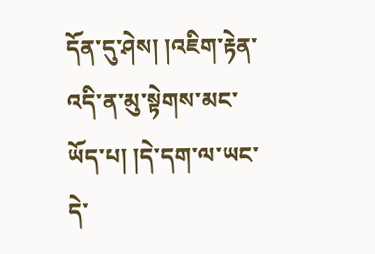དོན་དུ་ཤེས། །འཇིག་རྟེན་འདི་ན་མུ་སྟེགས་མང་ཡོད་པ། །དེ་དག་ལ་ཡང་དེ་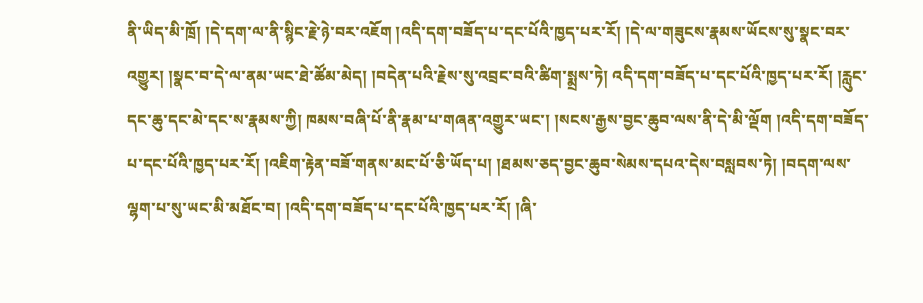ནི་ཡིད་མི་ཁྲོ། །དེ་དག་ལ་ནི་སྙིང་རྗེ་ཉེ་བར་འཇོག །འདི་དག་བཟོད་པ་དང་པོའི་ཁྱད་པར་རོ། །དེ་ལ་གཟུངས་རྣམས་ཡོངས་སུ་སྣང་བར་འགྱུར། །སྣང་བ་དེ་ལ་ནམ་ཡང་ཐེ་ཚོམ་མེད། །བདེན་པའི་རྗེས་སུ་འབྲང་བའི་ཚིག་སྨྲས་ཏེ། འདི་དག་བཟོད་པ་དང་པོའི་ཁྱད་པར་རོ། །རླུང་དང་ཆུ་དང་མེ་དང་ས་རྣམས་ཀྱི། ཁམས་བཞི་པོ་ནི་རྣམ་པ་གཞན་འགྱུར་ཡང་། །སངས་རྒྱས་བྱང་ཆུབ་ལས་ནི་དེ་མི་ལྡོག །འདི་དག་བཟོད་པ་དང་པོའི་ཁྱད་པར་རོ། །འཇིག་རྟེན་བཟོ་གནས་མང་པོ་ཅི་ཡོད་པ། །ཐམས་ཅད་བྱང་ཆུབ་སེམས་དཔའ་དེས་བསླབས་ཏེ། །བདག་ལས་ལྷག་པ་སུ་ཡང་མི་མཐོང་བ། །འདི་དག་བཟོད་པ་དང་པོའི་ཁྱད་པར་རོ། །ཞི་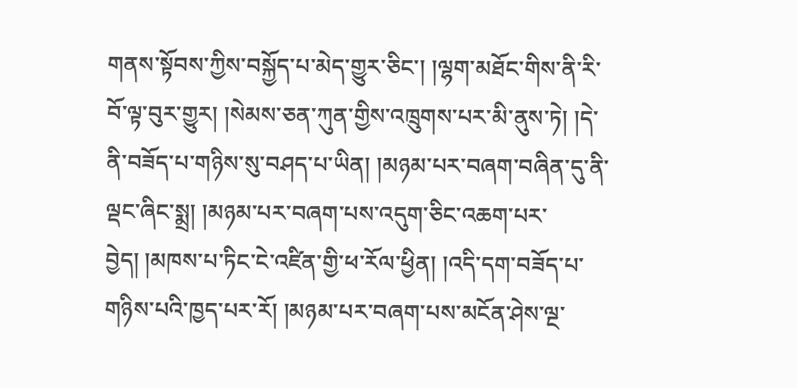གནས་སྟོབས་ཀྱིས་བསྐྱོད་པ་མེད་གྱུར་ཅིང་། །ལྷག་མཐོང་གིས་ནི་རི་བོ་ལྟ་བུར་གྱུར། །སེམས་ཅན་ཀུན་གྱིས་འཁྲུགས་པར་མི་ནུས་ཏེ། །དེ་ནི་བཟོད་པ་གཉིས་སུ་བཤད་པ་ཡིན། །མཉམ་པར་བཞག་བཞིན་དུ་ནི་ལྡང་ཞིང་སྨྲ། །མཉམ་པར་བཞག་པས་འདུག་ཅིང་འཆག་པར་བྱེད། །མཁས་པ་ཏིང་ངེ་འཛིན་གྱི་ཕ་རོལ་ཕྱིན། །འདི་དག་བཟོད་པ་གཉིས་པའི་ཁྱད་པར་རོ། །མཉམ་པར་བཞག་པས་མངོན་ཤེས་ལྔ་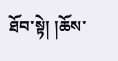ཐོབ་སྟེ། །ཆོས་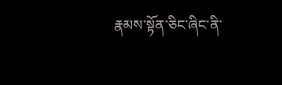རྣམས་སྟོན་ཅིང་ཞིང་ནི་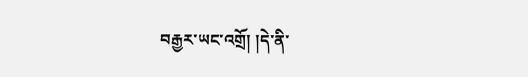བརྒྱར་ཡང་འགྲོ། །དེ་ནི་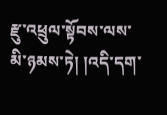རྫུ་འཕྲུལ་སྟོབས་ལས་མི་ཉམས་ཏེ། །འདི་དག་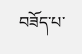བཟོད་པ་